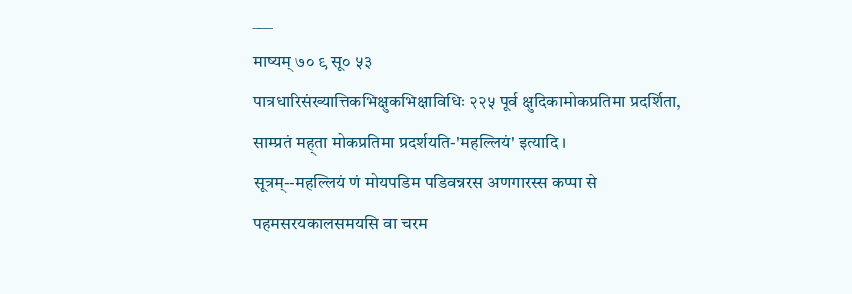___
माष्यम् ७० ९ सू० ५३
पात्रधारिसंख्यात्तिकभिक्षुकभिक्षाविधिः २२५ पूर्व क्षुदिकामोकप्रतिमा प्रदर्शिता, साम्प्रतं मह्ता मोकप्रतिमा प्रदर्शयति-'महल्लियं' इत्यादि ।
सूत्रम्--महल्लियं णं मोयपडिम पडिवन्नरस अणगारस्स कप्पा से पहमसरयकालसमयसि वा चरम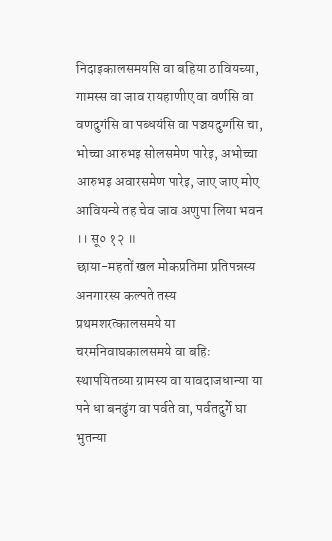निदाइकालसमयसि वा बहिया ठावियच्या, गामस्स वा जाव रायहाणीए वा वर्णसि वा वणदुगंसि वा पब्धयंसि वा पञ्चयदुग्गंसि चा, भोच्चा आरुभइ सोलसमेण पारेइ, अभोच्चा आरुभइ अवारसमेण पारेइ, जाए जाए मोए आवियन्ये तह चेव जाव अणुपा लिया भवन ।। सू० १२ ॥
छाया-महतों खल मोकप्रतिमा प्रतिपन्नस्य अनगारस्य कल्पते तस्य प्रथमशरत्कालसमये या चरमनिवाघकालसमये वा बहिः स्थापयितव्या ग्रामस्य वा यावदाजधान्या या पने धा बनढुंग वा पर्वते वा, पर्वतदुर्गे घा भुतन्या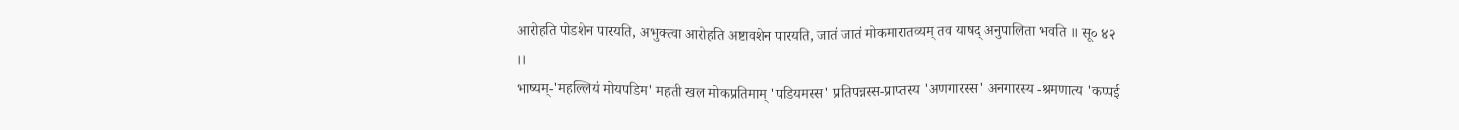आरोहति पोडशेन पारयति, अभुक्त्वा आरोहति अष्टावशेन पारयति, जातं जातं मोकमारातव्यम् तव याषद् अनुपालिता भवति ॥ सू० ४२ ।।
भाष्यम्-'महल्लियं मोयपडिम' महती खल मोकप्रतिमाम् 'पडियमस्स' प्रतिपन्नस्स-प्राप्तस्य 'अणगारस्स' अनगारस्य -श्रमणात्य 'कप्पई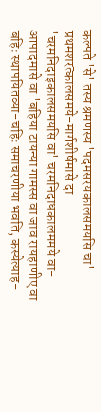कल्पते 'से' तस्य श्रमणस्य 'पदमसरयकालसमयसि चा' प्रथमशरत्कालसमये-मार्गशीर्षमासे दा 'चरमनिदाइकालसमयसि वा' चरमनिदाधकालममये वा-आपादमासे वा 'बहिया टायन्या गामस्स वा जाव रायहाणीए वा बहिः स्थापयितव्या-चहिः समाचरणीया भवति, कस्येत्याह-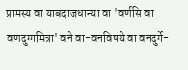प्रामस्य वा याबदाजधान्या वा 'वर्णसि वा वणदुग्गमित्रा' वने वा-वनविषये वा वनदुर्गे-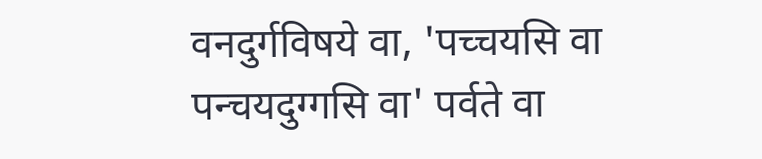वनदुर्गविषये वा, 'पच्चयसि वा पन्चयदुग्गसि वा' पर्वते वा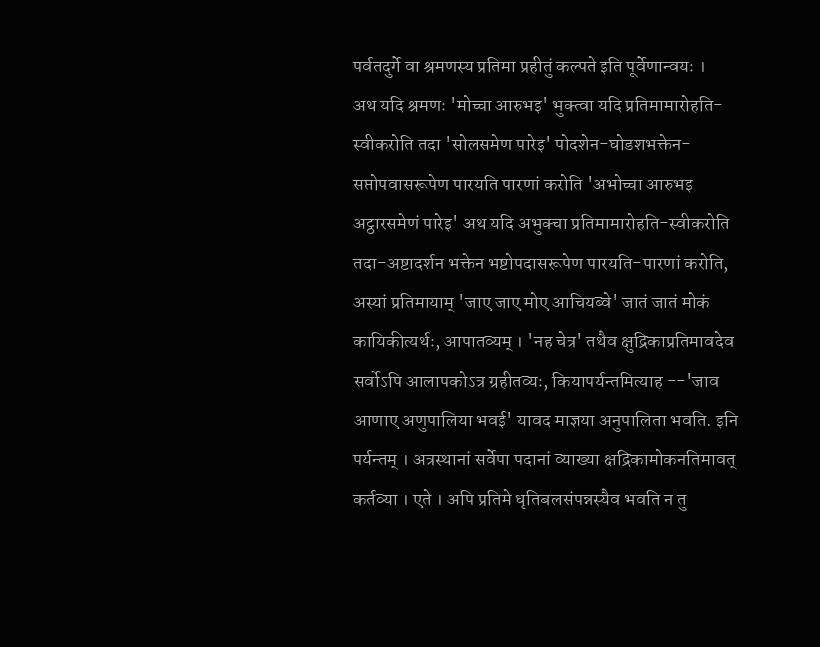पर्वतदुर्गे वा श्रमणस्य प्रतिमा प्रहीतुं कल्पते इति पूर्वेणान्वयः ।
अथ यदि श्रमणः 'मोच्चा आरुभइ' भुक्त्वा यदि प्रतिमामारोहति-स्वीकरोति तदा 'सोलसमेण पारेइ' पोदशेन-घोडशभक्तेन-सप्तोपवासरूपेण पारयति पारणां करोति 'अभोच्चा आरुभइ अट्ठारसमेणं पारेइ' अथ यदि अभुक्चा प्रतिमामारोहति-स्वीकरोति तदा-अष्टादर्शन भक्तेन भष्टोपदासरूपेण पारयति-पारणां करोति, अस्यां प्रतिमायाम् 'जाए जाए मोए आचियब्वे' जातं जातं मोकं कायिकीत्यर्थः, आपातव्यम् । 'नह चेत्र' तथैव क्षुद्रिकाप्रतिमावदेव सर्वोऽपि आलापकोऽत्र ग्रहीतव्यः, कियापर्यन्तमित्याह --'जाव आणाए अणुपालिया भवई' यावद माज्ञया अनुपालिता भवति. इनि पर्यन्तम् । अत्रस्थानां सर्वेपा पदानां व्याख्या क्षद्रिकामोकनतिमावत् कर्तव्या । एते । अपि प्रतिमे धृतिबलसंपन्नस्यैव भवति न तु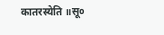कातरस्येति ॥सू०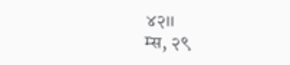४२॥
म्स, २९